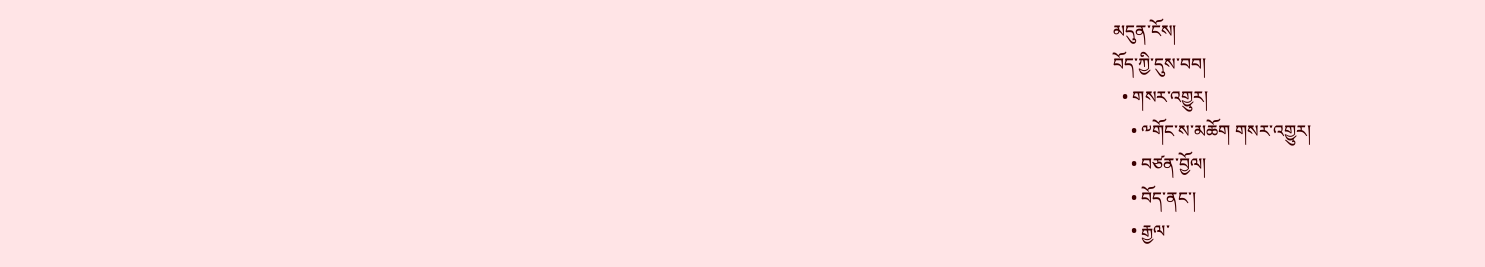མདུན་ངོས།
བོད་ཀྱི་དུས་བབ།
  • གསར་འགྱུར།
    • ༸གོང་ས་མཆོག གསར་འགྱུར།
    • བཙན་བྱོལ།
    • བོད་ནང་།
    • རྒྱལ་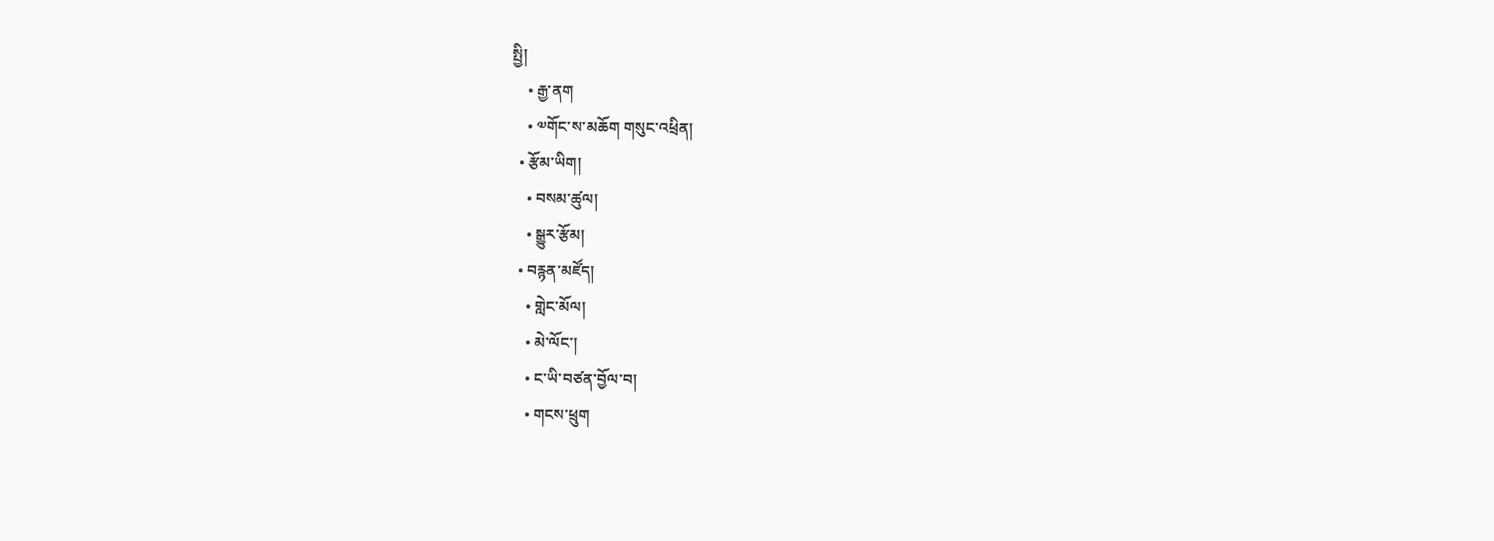སྤྱི།
    • རྒྱ་ནག
    • ༧གོང་ས་མཆོག གསུང་འཕྲིན།
  • རྩོམ་ཡིག།
    • བསམ་ཚུལ།
    • སྒྱུར་རྩོམ།
  • བརྙན་མཛོད།
    • གླེང་མོལ།
    • མེ་ལོང་།
    • ང་ཡི་བཙན་བྱོལ་བ།
    • གངས་ཕྲུག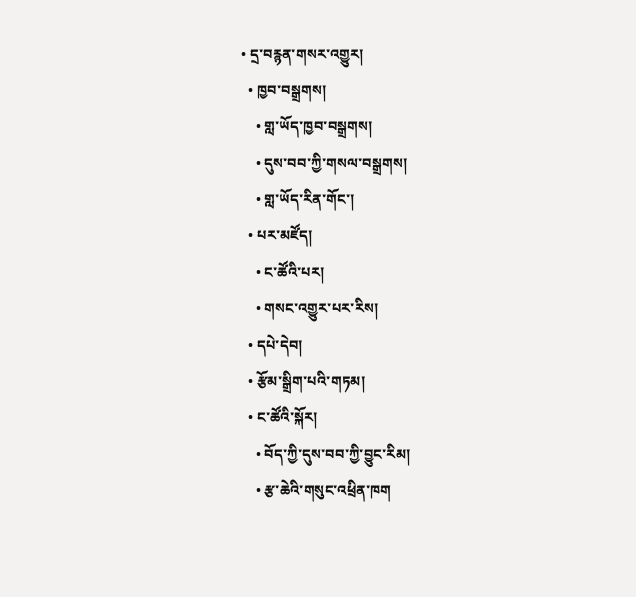• དྲ་བརྙན་གསར་འགྱུར།
  • ཁྱབ་བསྒྲགས།
    • གླ་ཡོད་ཁྱབ་བསྒྲགས།
    • དུས་བབ་ཀྱི་གསལ་བསྒྲགས།
    • གླ་ཡོད་རིན་གོང་།
  • པར་མཛོད།
    • ང་ཚོའི་པར།
    • གསང་འགྱུར་པར་རིས།
  • དཔེ་དེབ།
  • རྩོམ་སྒྲིག་པའི་གཏམ།
  • ང་ཚོའི་སྐོར།
    • བོད་ཀྱི་དུས་བབ་ཀྱི་བྱུང་རིམ།
    • རྩ་ཆེའི་གསུང་འཕྲིན་ཁག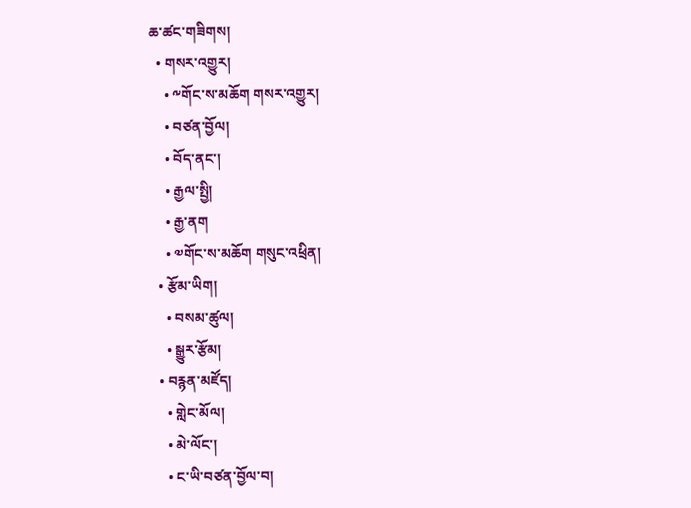ཆ་ཚང་གཟིགས།
  • གསར་འགྱུར།
    • ༸གོང་ས་མཆོག གསར་འགྱུར།
    • བཙན་བྱོལ།
    • བོད་ནང་།
    • རྒྱལ་སྤྱི།
    • རྒྱ་ནག
    • ༧གོང་ས་མཆོག གསུང་འཕྲིན།
  • རྩོམ་ཡིག།
    • བསམ་ཚུལ།
    • སྒྱུར་རྩོམ།
  • བརྙན་མཛོད།
    • གླེང་མོལ།
    • མེ་ལོང་།
    • ང་ཡི་བཙན་བྱོལ་བ།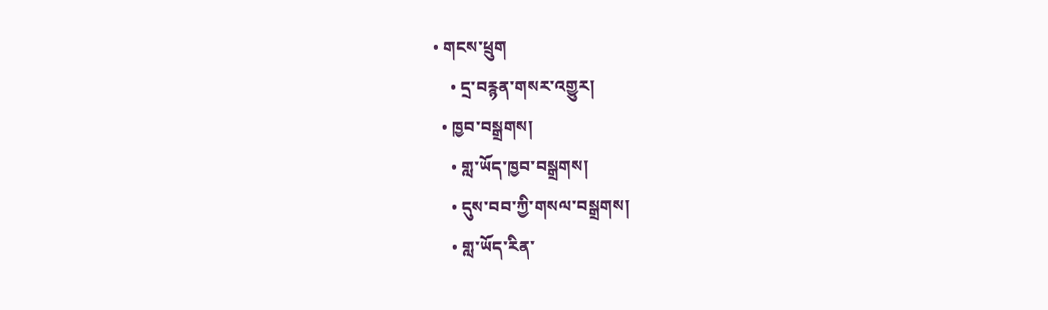• གངས་ཕྲུག
    • དྲ་བརྙན་གསར་འགྱུར།
  • ཁྱབ་བསྒྲགས།
    • གླ་ཡོད་ཁྱབ་བསྒྲགས།
    • དུས་བབ་ཀྱི་གསལ་བསྒྲགས།
    • གླ་ཡོད་རིན་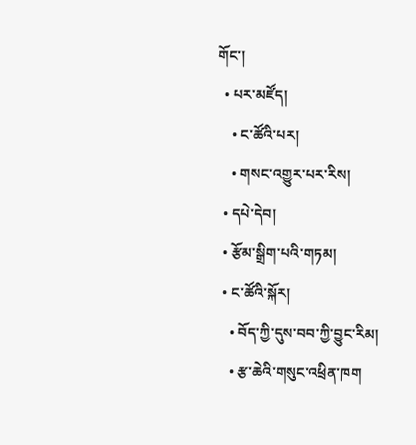གོང་།
  • པར་མཛོད།
    • ང་ཚོའི་པར།
    • གསང་འགྱུར་པར་རིས།
  • དཔེ་དེབ།
  • རྩོམ་སྒྲིག་པའི་གཏམ།
  • ང་ཚོའི་སྐོར།
    • བོད་ཀྱི་དུས་བབ་ཀྱི་བྱུང་རིམ།
    • རྩ་ཆེའི་གསུང་འཕྲིན་ཁག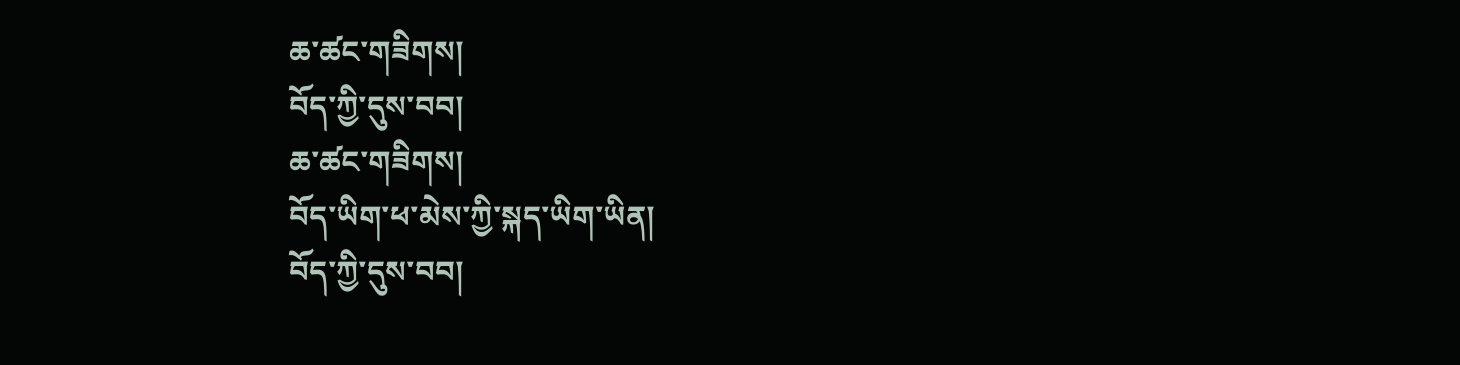ཆ་ཚང་གཟིགས།
བོད་ཀྱི་དུས་བབ།
ཆ་ཚང་གཟིགས།
བོད་ཡིག་ཕ་མེས་ཀྱི་སྐད་ཡིག་ཡིན།
བོད་ཀྱི་དུས་བབ།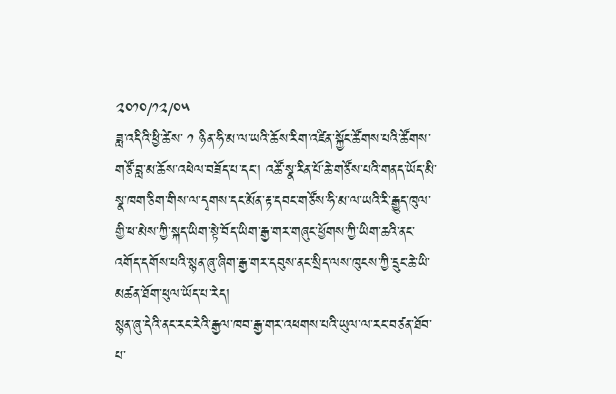༢༠༡༠/༡༢/༠༥
ཟླ་འདིའི་ཕྱི་ཚེས་ ༡ ཉིན་ཧི་མ་ལ་ཡའི་ཆོས་རིག་འཛིན་སྐྱོང་ཚོགས་པའི་ཚོགས་གཙོ་བླ་མ་ཆོས་འཕེལ་བཟོད་པ་དང་། འཚོ་སྣ་རིན་པོ་ཆེ་གཙོས་པའི་གནད་ཡོད་མི་སྣ་ཁག་ཅིག་གིས་ལ་དྭགས་དང་མོན་རྟ་དབང་གཙོས་ཧི་མ་ལ་ཡའི་རི་རྒྱུད་ཁུལ་གྱི་ཕ་མེས་ཀྱི་སྐད་ཡིག་སྟེ་བོད་ཡིག་རྒྱ་གར་གཞུང་ཕྱོགས་ཀྱི་ཡིག་ཆའི་ནང་འགོད་དགོས་པའི་སྙན་ཞུ་ཞིག་རྒྱ་གར་དབུས་ནང་སྲིད་ལས་ཁུངས་ཀྱི་དྲུང་ཆེ་ཡི་མཚན་ཐོག་ཕུལ་ཡོད་པ་རེད།
སྙན་ཞུ་དེའི་ནང་རང་རེའི་རྒྱལ་ཁབ་རྒྱ་གར་འཕགས་པའི་ཡུལ་ལ་རང་བཙན་ཐོབ་པ་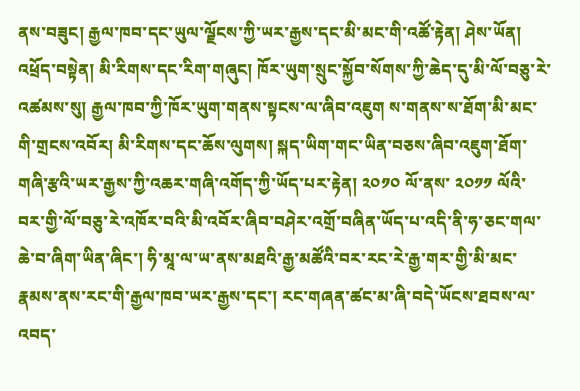ནས་བཟུང། རྒྱལ་ཁབ་དང་ཡུལ་ལྗོངས་ཀྱི་ཡར་རྒྱས་དང་མི་མང་གི་འཚོ་རྟེན། ཤེས་ཡོན། འཕྲོད་བསྟེན། མི་རིགས་དང་རིག་གཞུང། ཁོར་ཡུག་སྲུང་སྐྱོབ་སོགས་ཀྱི་ཆེད་དུ་མི་ལོ་བཅུ་རེ་འཚམས་སུ། རྒྱལ་ཁབ་ཀྱི་ཁོར་ཡུག་གནས་སྟངས་ལ་ཞིབ་འཇུག ས་གནས་ས་ཐོག་མི་མང་གི་གྲངས་འབོར། མི་རིགས་དང་ཆོས་ལུགས། སྐད་ཡིག་གང་ཡིན་བཅས་ཞིབ་འཇུག་ཐོག་གཞི་རྩའི་ཡར་རྒྱས་ཀྱི་འཆར་གཞི་འགོད་ཀྱི་ཡོད་པར་རྟེན། ༢༠༡༠ ལོ་ནས་ ༢༠༡༡ ལོའི་བར་གྱི་ལོ་བཅུ་རེ་འཁོར་བའི་མི་འབོར་ཞིབ་བཤེར་འགྲོ་བཞིན་ཡོད་པ་འདི་ནི་ཧ་ཅང་གལ་ཆེ་བ་ཞིག་ཡིན་ཞིང་། ཧི་མཱ་ལ་ཡ་ནས་མཐའི་རྒྱ་མཚོའི་བར་རང་རེ་རྒྱ་གར་གྱི་མི་མང་རྣམས་ནས་རང་གི་རྒྱལ་ཁབ་ཡར་རྒྱས་དང་། རང་གཞན་ཚང་མ་ཞི་བདེ་ཡོངས་ཐབས་ལ་འབད་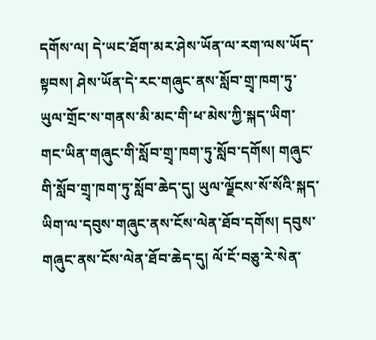དགོས་ལ། དེ་ཡང་ཐོག་མར་ཤེས་ཡོན་ལ་རག་ལས་ཡོད་སྟབས། ཤེས་ཡོན་དེ་རང་གཞུང་ནས་སློབ་གྲྭ་ཁག་ཏུ་ཡུལ་གྲོང་ས་གནས་མི་མང་གི་ཕ་མེས་ཀྱི་སྐད་ཡིག་གང་ཡིན་གཞུང་གི་སློབ་གྲྭ་ཁག་ཏུ་སློབ་དགོས། གཞུང་གི་སློབ་གྲྭ་ཁག་ཏུ་སློབ་ཆེད་དུ། ཡུལ་ལྗོངས་སོ་སོའི་སྐད་ཡིག་ལ་དབུས་གཞུང་ནས་ངོས་ལེན་ཐོབ་དགོས། དབུས་གཞུང་ནས་ངོས་ལེན་ཐོབ་ཆེད་དུ། ལོ་ངོ་བཅུ་རེ་སེན་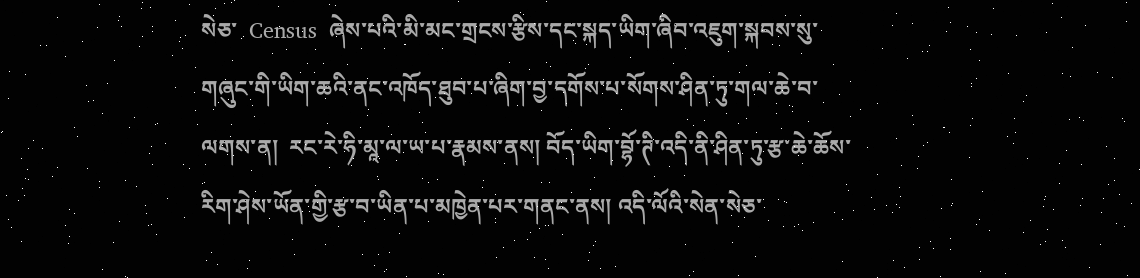སེཅ་  Census  ཞེས་པའི་མི་མང་གྲངས་རྩིས་དང་སྐད་ཡིག་ཞིབ་འཇུག་སྐབས་སུ་གཞུང་གི་ཡིག་ཆའི་ནང་འཁོད་ཐུབ་པ་ཞིག་བྱ་དགོས་པ་སོགས་ཤིན་ཏུ་གལ་ཆེ་བ་ལགས་ན།  རང་རེ་ཧི་མཱ་ལ་ཡ་པ་རྣམས་ནས། བོད་ཡིག་བྷོ་ཊི་འདི་ནི་ཤིན་ཏུ་རྩ་ཆེ་ཆོས་རིག་ཤེས་ཡོན་གྱི་རྩ་བ་ཡིན་པ་མཁྱེན་པར་གནང་ནས། འདི་ལོའི་སེན་སེཅ་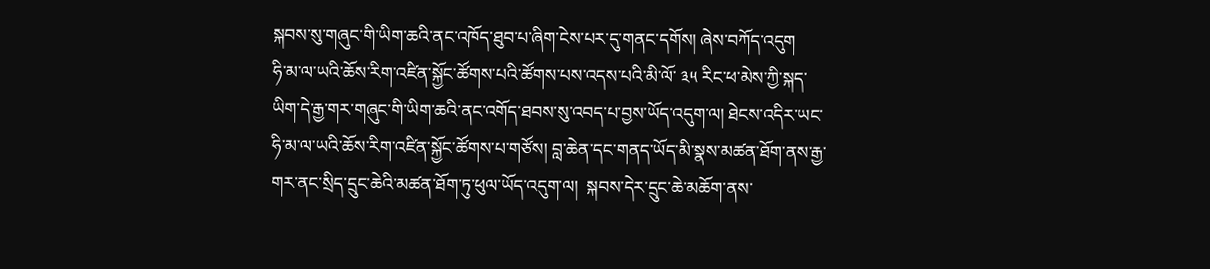སྐབས་སུ་གཞུང་གི་ཡིག་ཆའི་ནང་འཁོད་ཐུབ་པ་ཞིག་ངེས་པར་དུ་གནང་དགོས། ཞེས་བཀོད་འདུག
ཧི་མ་ལ་ཡའི་ཆོས་རིག་འཛིན་སྐྱོང་ཚོགས་པའི་ཚོགས་པས་འདས་པའི་མི་ལོ་ ༣༥ རིང་ཕ་མེས་ཀྱི་སྐད་ཡིག་དེ་རྒྱ་གར་གཞུང་གི་ཡིག་ཆའི་ནང་འགོད་ཐབས་སུ་འབད་པ་བྱས་ཡོད་འདུག་ལ། ཐེངས་འདིར་ཡང་ཧི་མ་ལ་ཡའི་ཆོས་རིག་འཛིན་སྐྱོང་ཚོགས་པ་གཙོས། བླ་ཆེན་དང་གནད་ཡོད་མི་སྣས་མཚན་ཐོག་ནས་རྒྱ་གར་ནང་སྲིད་དྲུང་ཆེའི་མཚན་ཐོག་ཏུ་ཕུལ་ཡོད་འདུག་ལ།  སྐབས་དེར་དྲུང་ཆེ་མཆོག་ནས་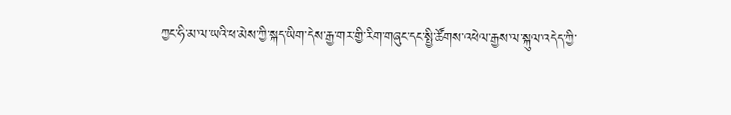ཀྱང་ཧི་མ་ལ་ཡའི་ཕ་མེས་ཀྱི་སྐད་ཡིག་དེས་རྒྱ་གར་གྱི་རིག་གཞུང་དང་སྤྱི་ཚོགས་འཕེལ་རྒྱས་ལ་སྐུལ་འདེད་ཀྱི་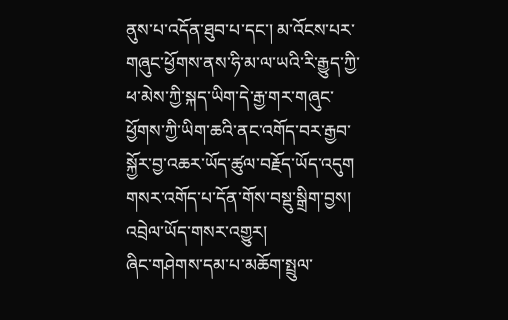ནུས་པ་འདོན་ཐུབ་པ་དང་། མ་འོངས་པར་གཞུང་ཕྱོགས་ནས་ཧི་མ་ལ་ཡའི་རི་རྒྱུད་ཀྱི་ཕ་མེས་ཀྱི་སྐད་ཡིག་དེ་རྒྱ་གར་གཞུང་ཕྱོགས་ཀྱི་ཡིག་ཆའི་ནང་འགོད་བར་རྒྱབ་སྐྱོར་བྱ་འཆར་ཡོད་ཚུལ་བརྗོད་ཡོད་འདུག
གསར་འགོད་པ་དོན་གོས་བསྡུ་སྒྲིག་བྱས།
འབྲེལ་ཡོད་གསར་འགྱུར།
ཞིང་གཤེགས་དམ་པ་མཆོག་སྤྲུལ་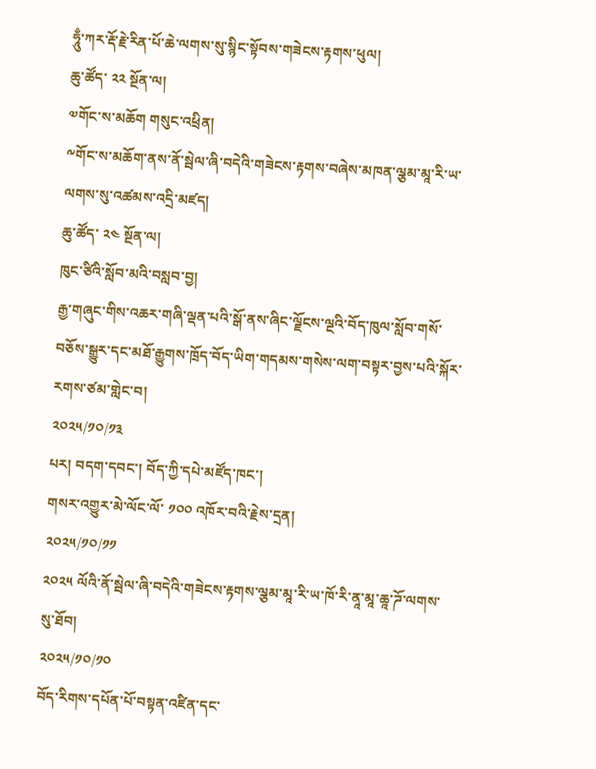ཧཱུྃ་ཀར་རྡོ་རྗེ་རིན་པོ་ཆེ་ལགས་སུ་སྙིང་སྟོབས་གཟེངས་རྟགས་ཕུལ།
ཆུ་ཚོད་ ༢༢ སྔོན་ལ།
༧གོང་ས་མཆོག གསུང་འཕྲིན།
༸གོང་ས་མཆོག་ནས་ནོ་སྦེལ་ཞི་བདེའི་གཟེངས་རྟགས་བཞེས་མཁན་ལྕམ་མཱ་རི་ཡ་ལགས་སུ་འཚམས་འདྲི་མཛད།
ཆུ་ཚོད་ ༢༤ སྔོན་ལ།
ཁུང་ཙིའི་སློབ་མའི་བསླབ་བྱ།
རྒྱ་གཞུང་གིས་འཆར་གཞི་ལྡན་པའི་སྒོ་ནས་ཞིང་ལྗོངས་ལྔའི་བོད་ཁུལ་སློབ་གསོ་བཅོས་སྒྱུར་དང་མཐོ་རྒྱུགས་ཁྲོད་བོད་ཡིག་གདམས་གསེས་ལག་བསྟར་བྱས་པའི་སྐོར་རགས་ཙམ་གླེང་བ།
༢༠༢༥/༡༠/༡༣
པར། བདག་དབང་། བོད་ཀྱི་དཔེ་མཛོད་ཁང་།
གསར་འགྱུར་མེ་ལོང་ལོ་ ༡༠༠ འཁོར་བའི་རྗེས་དྲན།
༢༠༢༥/༡༠/༡༡
༢༠༢༥ ལོའི་ནོ་སྦེལ་ཞི་བདེའི་གཟེངས་རྟགས་ལྕམ་མཱ་རི་ཡ་ཁོ་རི་ནཱ་མཱ་ཆཱ་ཌོ་ལགས་སུ་ཐོབ།
༢༠༢༥/༡༠/༡༠
བོད་རིགས་དཔོན་པོ་བསྟན་འཛིན་དང་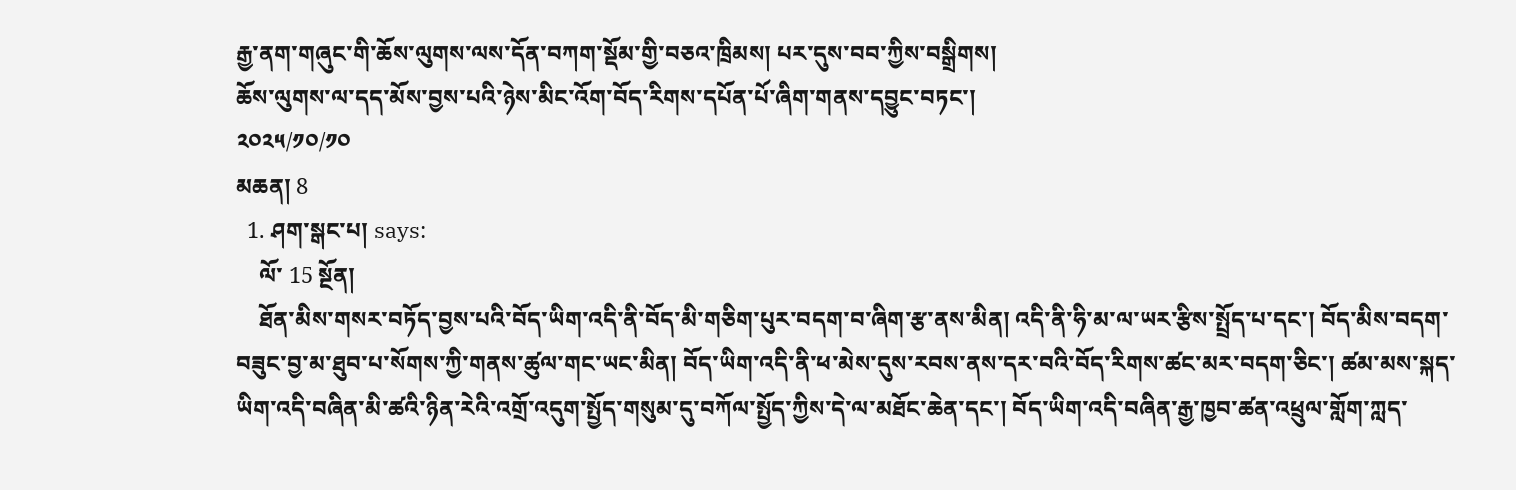རྒྱ་ནག་གཞུང་གི་ཆོས་ལུགས་ལས་དོན་བཀག་སྡོམ་གྱི་བཅའ་ཁྲིམས། པར་དུས་བབ་ཀྱིས་བསྒྲིགས།
ཆོས་ལུགས་ལ་དད་མོས་བྱས་པའི་ཉེས་མིང་འོག་བོད་རིགས་དཔོན་པོ་ཞིག་གནས་དབྱུང་བཏང་།
༢༠༢༥/༡༠/༡༠
མཆན། 8
  1. ཤག་སྒང་པ། says:
    ལོ་ 15 སྔོན།
    ཐོན་མིས་གསར་བཏོད་བྱས་པའི་བོད་ཡིག་འདི་ནི་བོད་མི་གཅིག་པུར་བདག་བ་ཞིག་རྩ་ནས་མིན། འདི་ནི་ཧི་མ་ལ་ཡར་རྩིས་སྤྲོད་པ་དང་། བོད་མིས་བདག་བཟུང་བྱ་མ་ཐུབ་པ་སོགས་ཀྱི་གནས་ཚུལ་གང་ཡང་མིན། བོད་ཡིག་འདི་ནི་ཕ་མེས་དུས་རབས་ནས་དར་བའི་བོད་རིགས་ཚང་མར་བདག་ཅིང་། ཚམ་མས་སྐད་ཡིག་འདི་བཞིན་མི་ཚའི་ཉིན་རེའི་འགྲོ་འདུག་སྤྱོད་གསུམ་དུ་བཀོལ་སྤྱོད་ཀྱིས་དེ་ལ་མཐོང་ཆེན་དང་། བོད་ཡིག་འདི་བཞིན་རྒྱ་ཁྱབ་ཚན་འཕྲུལ་གློག་ཀླད་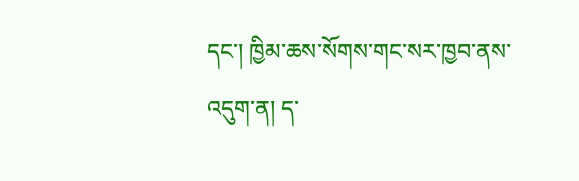དང་། ཁྱིམ་ཆས་སོགས་གང་སར་ཁྱབ་ནས་འདུག་ན། ད་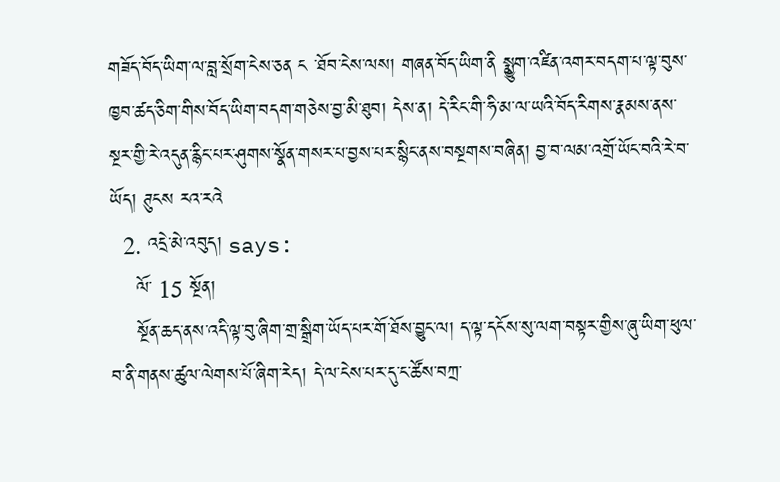གཟོད་བོད་ཡིག་ལ་བླ་སྲོག་ངེས་ཅན ང ་ཐོབ་ངེས་ལས། གཞན་བོད་ཡིག་ནི སྨྱུག་འཛིན་འགར་བདག་པ་ལྟ་བུས་ཁྱབ་ཚད་ཅིག་གིས་བོད་ཡིག་བདག་གཅེས་བྱ་མི་ཐུབ། དེས་ན། དེ་རིང་གི་ཧི་མ་ལ་ཡའི་བོད་རིགས་རྣམས་ནས་སྔར་གྱི་རེ་འདུན་རྙིང་པར་ཤུགས་སྣོན་གསར་པ་བྱས་པར་སྙིང་ནས་བསྔགས་བཞིན། བྱ་བ་ལམ་འགྲོ་ཡོང་བའི་རེ་བ་ཡོད། ཊུངས རའ་རའེ
  2. འདྲེ་མེ་འབུད། says:
    ལོ་ 15 སྔོན།
    སྔོན་ཆད་ནས་འདི་ལྟ་བུ་ཞིག་གྲ་སྒྲིག་ཡོད་པར་གོ་ཐོས་བྱུང་ལ། ད་ལྟ་དངོས་སུ་ལག་བསྟར་གྱིས་ཞུ་ཡིག་ཕུལ་བ་ནི་གནས་ཚུལ་ལེགས་པོ་ཞིག་རེད། དེ་ལ་ངེས་པར་དུ་ང་ཚོས་བཀྲ་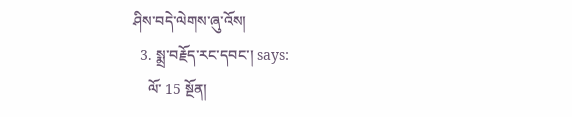ཤིས་བདེ་ལེགས་ཞུ་འོས།
  3. སྨྲ་བརྗོད་རང་དབང་། says:
    ལོ་ 15 སྔོན།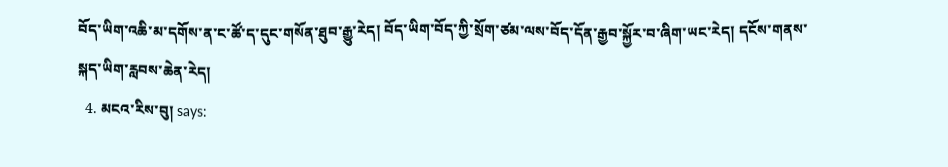བོད་ཡིག་འཆི་མ་དགོས་ན་ང་ཚོ་ད་དུང་གསོན་ཐུབ་རྒྱུ་རེད། བོད་ཡིག་བོད་ཀྱི་སྲོག་ཙམ་ལས་བོད་དོན་རྒྱབ་སྐྱོར་བ་ཞིག་ཡང་རེད། དངོས་གནས་སྐད་ཡིག་རླབས་ཆེན་རེད།
  4. མངའ་རིས་བུ། says: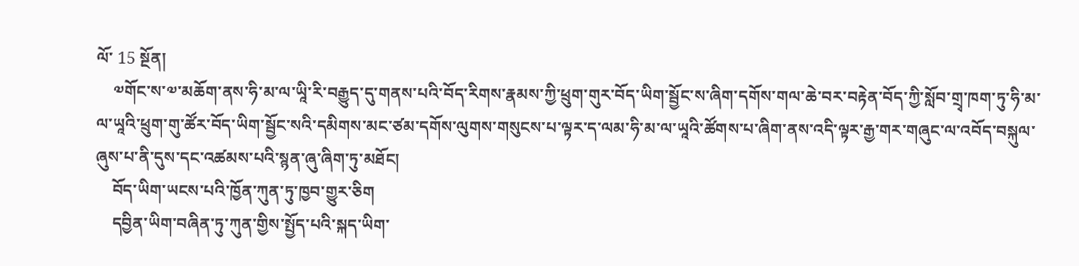ལོ་ 15 སྔོན།
    ༧གོང་ས་༧་མཆོག་ནས་ཧི་མ་ལ་ཡཱི་རི་བརྒྱུད་དུ་གནས་པའི་བོད་རིགས་རྣམས་ཀྱི་ཕྲུག་གུར་བོད་ཡིག་སྦྱོང་ས་ཞིག་དགོས་གལ་ཆེ་བར་བརྟེན་བོད་ཀྱི་སློབ་གྲྭ་ཁག་ཏུ་ཧི་མ་ལ་ཡཱའི་ཕྲུག་གུ་ཚོར་བོད་ཡིག་སྦྱོང་སའི་དམིགས་མང་ཙམ་དགོས་ལུགས་གསུངས་པ་ལྟར་ད་ལམ་ཧི་མ་ལ་ཡཱའི་ཚོགས་པ་ཞིག་ནས་འདི་ལྟར་རྒྱ་གར་གཞུང་ལ་འབོད་བསྐུལ་ཞུས་པ་ནི་དུས་དང་འཚམས་པའི་སྙན་ཞུ་ཞིག་ཏུ་མཐོང།
    བོད་ཡིག་ཡངས་པའི་ཁྱོན་ཀུན་ཏུ་ཁྱབ་གྱུར་ཅིག
    དབྱིན་ཡིག་བཞིན་ཏུ་ཀུན་གྱིས་སྤྱོད་པའི་སྐད་ཡིག་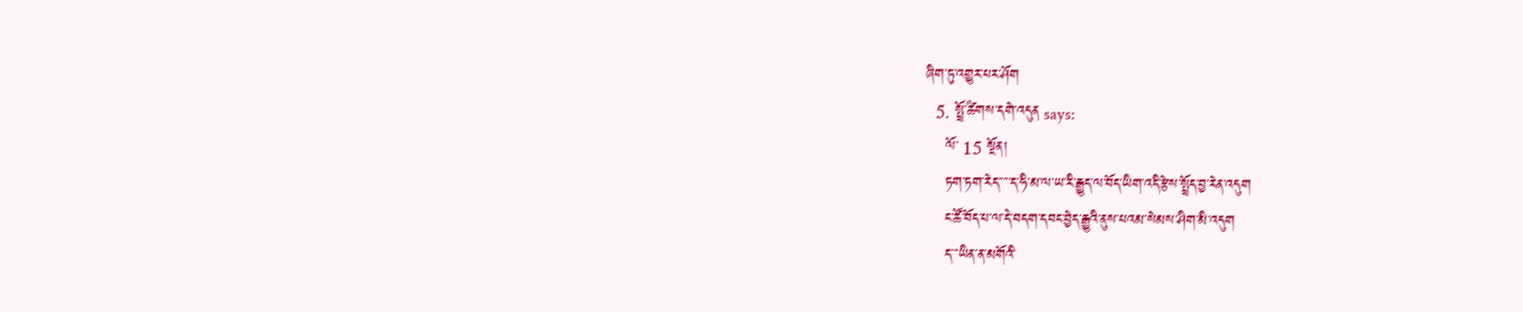ཞིག་ཏུ་འགྱུར་པར་ཤོག
  5. སྤྲོ་ཚིགས་དགེ་འདུན says:
    ལོ་ 15 སྔོན།
    ཏག་ཏག་རེད་་་་་ད་ཧི་མ་ལ་ཡ་རི་རྒྱུད་ལ་བོད་ཡིག་འདི་རྩེས་སྤྲོད་བྱ་རེན་འདུག
    ང་ཚོ་བོད་པ་ལ་དེ་བདག་དབང་བྱེད་རྒྱུའི་ནུས་པའམ་སེམས་ཤིག་མི་འདུག
    ད་་་ཡིན་ན་མགོའི་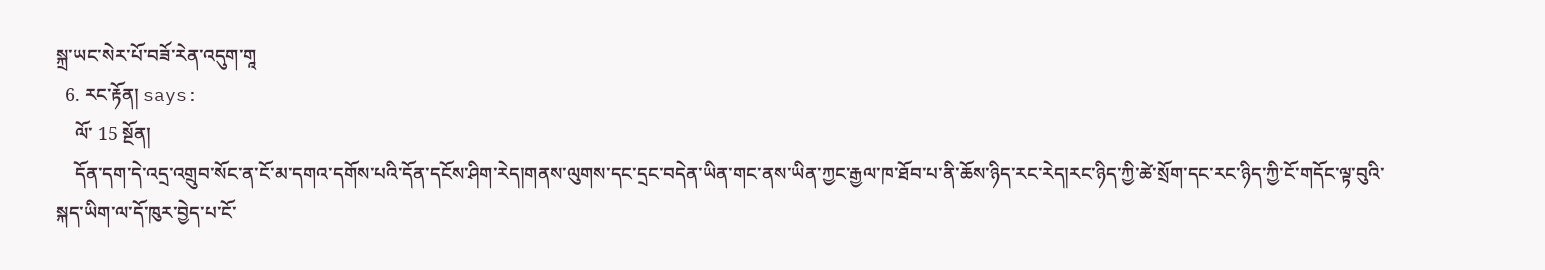སྐྲ་ཡང་སེར་པོ་བཟོ་རེན་འདུག་གཱ
  6. རང་རྟོན། says:
    ལོ་ 15 སྔོན།
    དོན་དག་དེ་འདྲ་འགྲུབ་སོང་ན་ངོ་མ་དགའ་དགོས་པའི་དོན་དངོས་ཤིག་རེད།གནས་ལུགས་དང་དྲང་བདེན་ཡིན་གང་ནས་ཡིན་ཀྱང་རྒྱལ་ཁ་ཐོབ་པ་ནི་ཆོས་ཉིད་རང་རེད།རང་ཉིད་ཀྱི་ཚེ་སྲོག་དང་རང་ཉིད་ཀྱི་ངོ་གདོང་ལྟ་བུའི་སྐད་ཡིག་ལ་དོ་ཁུར་བྱེད་པ་ངོ་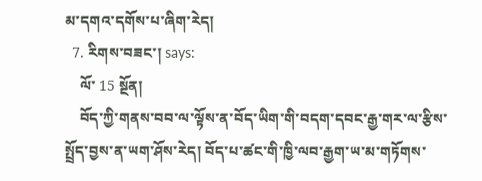མ་དགའ་དགོས་པ་ཞིག་རེད།
  7. རིགས་བཟང་། says:
    ལོ་ 15 སྔོན།
    བོད་ཀྱི་གནས་བབ་ལ་ལྟོས་ན་བོད་ཡིག་གི་བདག་དབང་རྒྱ་གར་ལ་རྩིས་སྤྲོད་བྱས་ན་ཡག་ཤོས་རེད། བོད་པ་ཚང་གི་ཁྱི་ལབ་རྒྱག་ཡ་མ་གཏོགས་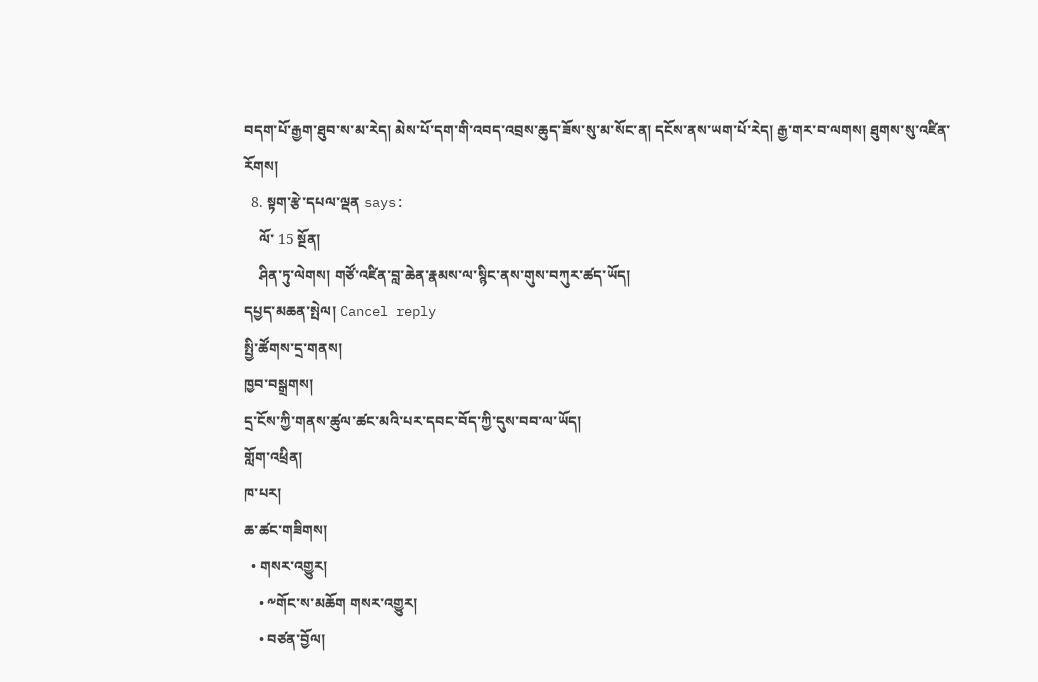བདག་པོ་རྒྱག་ཐུབ་ས་མ་རེད། མེས་པོ་དག་གི་འབད་འབྲས་ཆུད་ཟོས་སུ་མ་སོང་ན། དངོས་ནས་ཡག་པོ་རེད། རྒྱ་གར་བ་ལགས། ཐུགས་སུ་འཛིན་རོགས།
  8. སྟག་རྩེ་དཔལ་ལྡན says:
    ལོ་ 15 སྔོན།
    ཤིན་ཏུ་ལེགས། གཙོ་འཛིན་བླ་ཆེན་རྣམས་ལ་སྙིང་ནས་གུས་བཀུར་ཚད་ཡོད།
དཔྱད་མཆན་སྤེལ། Cancel reply
སྤྱི་ཚོགས་དྲ་གནས།
ཁྱབ་བསྒྲགས།
དྲ་ངོས་ཀྱི་གནས་ཚུལ་ཚང་མའི་པར་དབང་བོད་ཀྱི་དུས་བབ་ལ་ཡོད།
གློག་འཕྲིན།
ཁ་པར།
ཆ་ཚང་གཟིགས།
  • གསར་འགྱུར།
    • ༸གོང་ས་མཆོག གསར་འགྱུར།
    • བཙན་བྱོལ།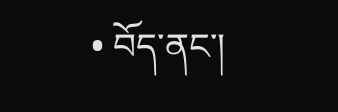• བོད་ནང་།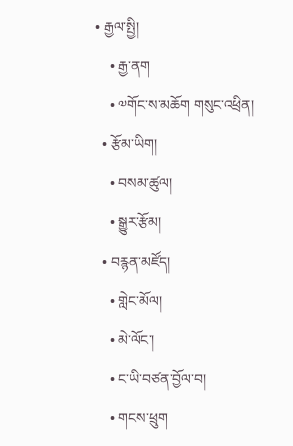• རྒྱལ་སྤྱི།
    • རྒྱ་ནག
    • ༧གོང་ས་མཆོག གསུང་འཕྲིན།
  • རྩོམ་ཡིག།
    • བསམ་ཚུལ།
    • སྒྱུར་རྩོམ།
  • བརྙན་མཛོད།
    • གླེང་མོལ།
    • མེ་ལོང་།
    • ང་ཡི་བཙན་བྱོལ་བ།
    • གངས་ཕྲུག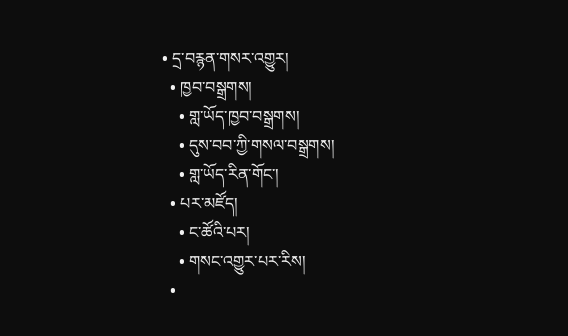• དྲ་བརྙན་གསར་འགྱུར།
  • ཁྱབ་བསྒྲགས།
    • གླ་ཡོད་ཁྱབ་བསྒྲགས།
    • དུས་བབ་ཀྱི་གསལ་བསྒྲགས།
    • གླ་ཡོད་རིན་གོང་།
  • པར་མཛོད།
    • ང་ཚོའི་པར།
    • གསང་འགྱུར་པར་རིས།
  •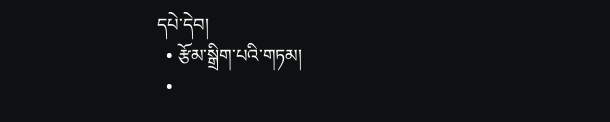དཔེ་དེབ།
  • རྩོམ་སྒྲིག་པའི་གཏམ།
  •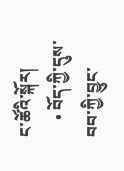ང་ཚོའི་སྐོར།
    • བོད་ཀྱི་དུས་བབ་ཀྱི་བྱུང་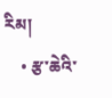རིམ།
    • རྩ་ཆེའི་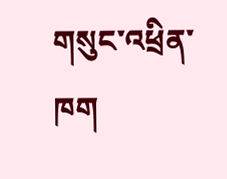གསུང་འཕྲིན་ཁག